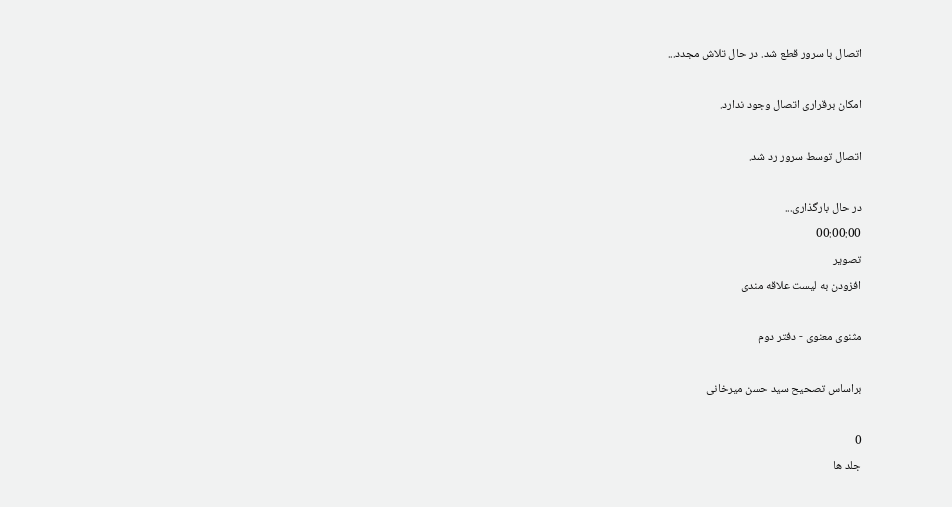اتصال با سرور قطع شد. در حال تلاش مجدد...

امکان برقراری اتصال وجود ندارد.

اتصال توسط سرور رد شد.

در حال بارگذاری...
00:00:00
تصویر
افزودن به لیست علاقه مندی

مثنوی معنوی - دفتر دوم

براساس تصحیح سید حسن میرخانی

0
جلد ها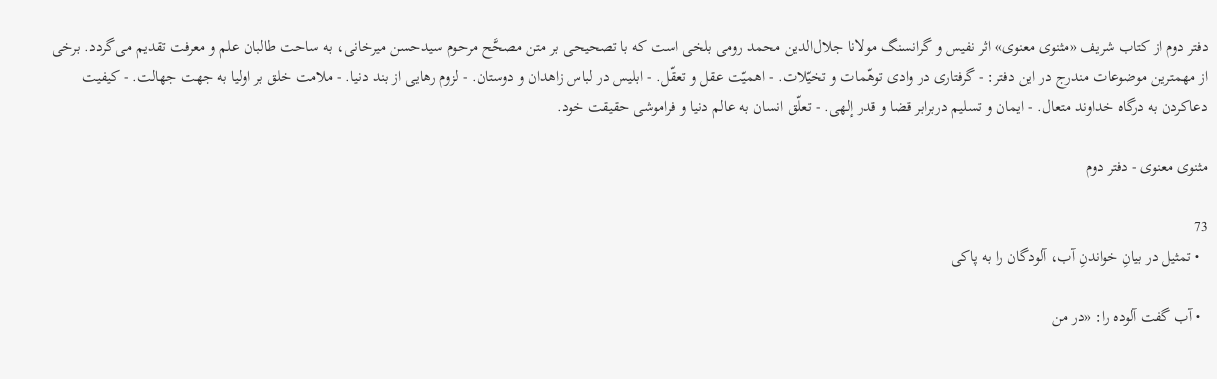دفتر دوم از کتاب شریف «مثنوی معنوی» اثر نفیس و گرانسنگ مولانا جلال‌الدین محمد رومی بلخی است که با تصحیحی بر متن مصحَّح مرحوم سیدحسن میرخانی، به ساحت طالبان علم و معرفت تقدیم می‌گردد. برخی از مهمترین موضوعات مندرج در این دفتر: - گرفتاری در وادی توهّمات و تخیّلات. - اهمیّت عقل و تعقّل. - ابلیس در لباس زاهدان و دوستان. - لزوم رهایی از بند دنیا. - ملامت خلق بر اولیا به جهت جهالت. - کیفیت دعا‌کردن به درگاه خداوند متعال. - ایمان و تسلیم دربرابر قضا و قدر إلهی. - تعلّق انسان به عالم دنیا و فراموشی حقیقت خود.

مثنوی معنوی - دفتر دوم

73
  • تمثیل در بیانِ خواندنِ آب، آلودگان را به پاکی

  • آب گفت آلوده را: «در من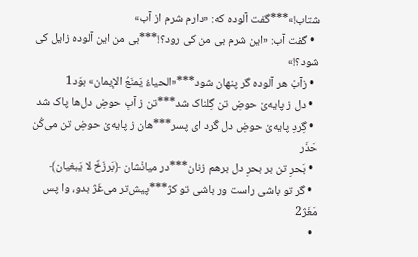شتاب!»***گفت آلوده که: «دارم شرم از آب»
  • گفت آب: «این شرم بی من کی رود؟!***بی من این آلوده زایل کی شود؟!»
  • ز‌آبْ هر آلوده گر پنهان شود***«الحیاءُ یَمنَعُ الإیمان» بوَد1
  • دل ز پایه‌یْ حوضِ تن گِلناک شد***تن ز آبِ حوضِ دل‌ها پاک شد
  • گِردِ پایه‌یْ حوضِ دل گَرد ای پسر***هان ز پایه‌یْ حوضِ تن می‌کُن حَذَر
  • بَحرِ تن بر بحرِ دل بر‌هم زنان***در میانْشان ﴿بَرزَخٌ لا یَبغیان﴾
  • گر تو باشی راست ور باشی تو کژ***پیش‌تر می‌غَژ بدو، وا پس مَغَژ2
  •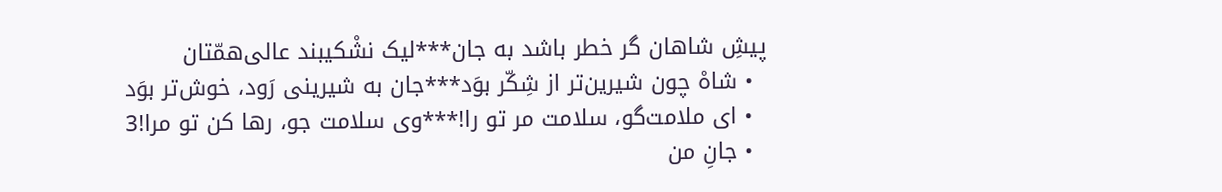پیشِ شاهان گر خطر باشد به جان***لیک نشْکیبند عالی‌همّتان
  • شاهْ چون شیرین‌تر از شِکّر بوَد***جان به شیرینی رَود، خوش‌تر بوَد
  • ای ملامت‌گو، سلامت مر تو را!***وی سلامت جو، رها کن تو مرا!3
  • جانِ من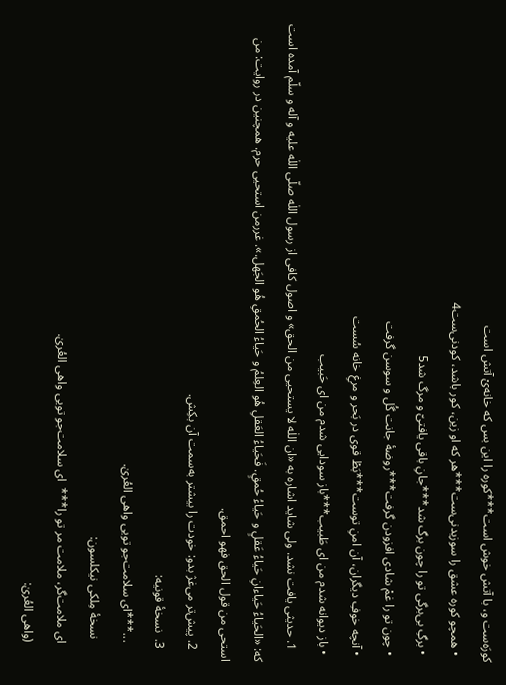کورَه‌ست و، با آتش خوش است***کوره را این بس که خانه‌یْ آتش است
  • همچو کوره عشق را سوزیدنی‌ست***هر که او زین، کور باشد، کودنی‌ست‌4
  • برگِ بی‌برگی تو را چون برگ شد***جانِ باقی یافتیّ و مرگ شد5
  • چون تو را غمْ شادی افزودن گرفت***روضۀ جانت گُل و سوسن گرفت
  • آنچه خوفِ دیگران، آن امنِ توست***بَطْ قوی در بَحر و مرغِ خانه سُست
  • باز دیوانه شدم من ای طَبیب***باز سودایی شدم من ای حَبیب
    1. حدیثی یافت نشد. ولی شاید اشاره به «ان اللٰه لا یستحیی من الحق» و اصول کافی از رسول اللٰه صلّی اللٰه علیه و آله و سلّم آمده است که: «الحَیاءُ حَیاءانِ حَیاءُ عَقلٍ و حَیاءُ حُمقٍ. فَحَیاءُ العَقلِ هُو العِلمُ و حَیاءُ الحُمقِ هُو الجَهل.». غررمن استحیی حرم. همچنین در روایت: من استحی من قول الحق فهو احمق.
    2. پیش‌تر می‌غژ بدو: خودت را بیشتر به‌سمت آن بکِش.
    3.  نسخۀ قونیه:
      ...***ای سلامت‌جو تویی واهی العُریٰ.
       نسخۀ مِلکی نیکلسون:
      ای ملامت‌گر، ملامت مر تو را***  ای سلامت‌جو تویی واهی العُریٰ.
      (واهی العُریٰ: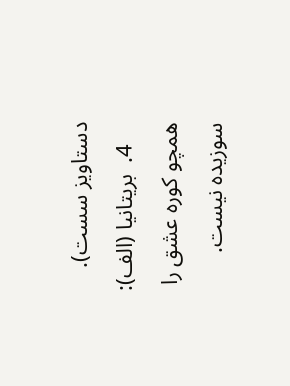دستاویز سست).
    4.  بریتانیا (الف): همچو کوره عشق را سوزیده نیست.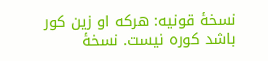نسخۀ قونیه: هر‌که او زین کور باشد کوره نیست. نسخۀ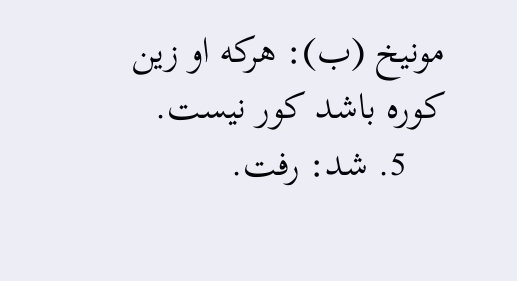مونیخ (ب): هر‌که او زین کوره باشد کور نیست.
    5. شد: رفت.